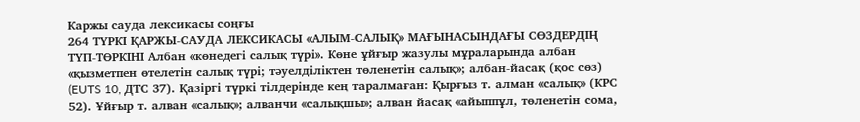Каржы сауда лексикасы соңғы
264 ТҮРКІ ҚАРЖЫ-САУДА ЛЕКСИКАСЫ «АЛЫМ-САЛЫҚ» МАҒЫНАСЫНДАҒЫ СӨЗДЕРДІҢ ТҮП-ТӨРКІНІ Албан «көнедегі салық түрі». Көне ұйғыр жазулы мұраларында албан «қызметпен өтелетін салық түрі; тәуелділіктен төленетін салық»; албан-йасақ (қос сөз) (EUTS 10, ДТС 37). Қазіргі түркі тілдерінде кең таралмаған: Қырғыз т. алман «салық» (КРС 52). Ұйғыр т. алван «салық»; алванчи «салықшы»; алван йасақ «айыппұл, төленетін сома,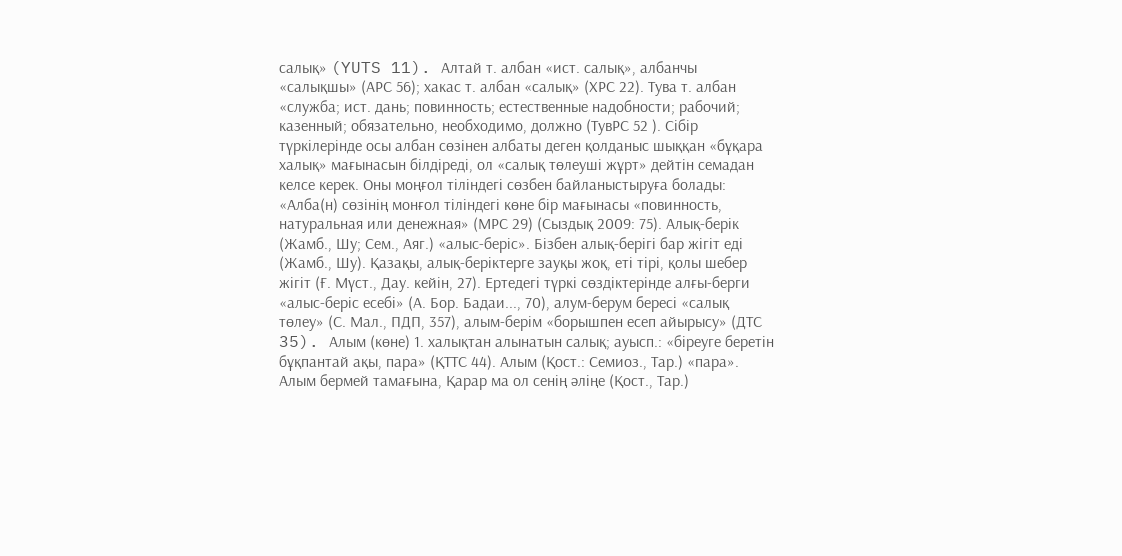салық» (YUTS 11). Алтай т. албан «ист. салық», албанчы «салықшы» (АРС 56); хакас т. албан «салық» (ХРС 22). Тува т. албан «служба; ист. дань; повинность; естественные надобности; рабочий; казенный; обязательно, необходимо, должно (ТувРС 52 ). Cібір түркілерінде осы албан сөзінен албаты деген қолданыс шыққан «бұқара халық» мағынасын білдіреді, ол «салық төлеуші жұрт» дейтін семадан келсе керек. Оны моңғол тіліндегі сөзбен байланыстыруға болады: «Алба(н) сөзінің монғол тіліндегі көне бір мағынасы «повинность, натуральная или денежная» (МРС 29) (Сыздық 2009: 75). Алық-берік (Жамб., Шу; Сем., Аяг.) «алыс-беріс». Бізбен алық-берігі бар жігіт еді (Жамб., Шу). Қазақы, алық-беріктерге зауқы жоқ, еті тірі, қолы шебер жігіт (Ғ. Мүст., Дау. кейін, 27). Ертедегі түркі сөздіктерінде алғы-берги «алыс-беріс есебі» (А. Бор. Бадаи..., 70), алум-берум бересі «салық төлеу» (С. Мал., ПДП, 357), алым-берім «борышпен есеп айырысу» (ДТС 35). Aлым (көне) 1. халықтан алынатын салық; ауысп.: «біреуге беретін бұқпантай ақы, пара» (ҚТТС 44). Алым (Қост.: Семиоз., Тар.) «пара». Алым бермей тамағына, Қарар ма ол сенің әліңе (Қост., Тар.)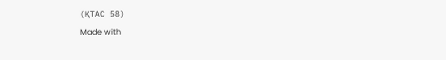(ҚТАС 58)
Made with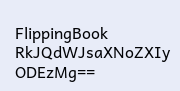FlippingBook
RkJQdWJsaXNoZXIy ODEzMg==